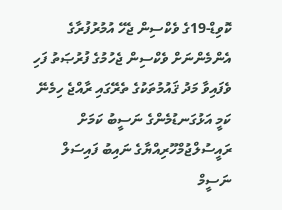ކޮވިޑް-19ގެ ވެކްސިން ޖެހޭ އުމުރުފުރާގެ އެންމެންނަށް ވެކްސިން ޖެހުމުގެ ފުރުޞަތު ފަހި ވެފައިވާ މަދު ޤައުމުތަކުގެ ތެރޭގައި ރާއްޖެ ހިމެނޭ ކަމީ އަޅުގަނޑުމެންގެ ނަސީބު ކަމަށް ރައީސުލްޖުމްހޫރިއްޔާގެ ނައިބު ފައިސަލް ނަސީމް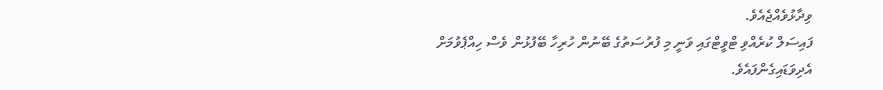ވިދާޅުވެއްޖެއެވެ.
ފައިސަލް ކުރެއްވި ޓްވީޓްގައި ވަނީ މި ފުރުސަތުގެ ބޭނުން ހުރިހާ ބޭފުޅުން ވެސް ހިއްޕެވުމަށް އެދިވަޑައިގެންފައެވެ.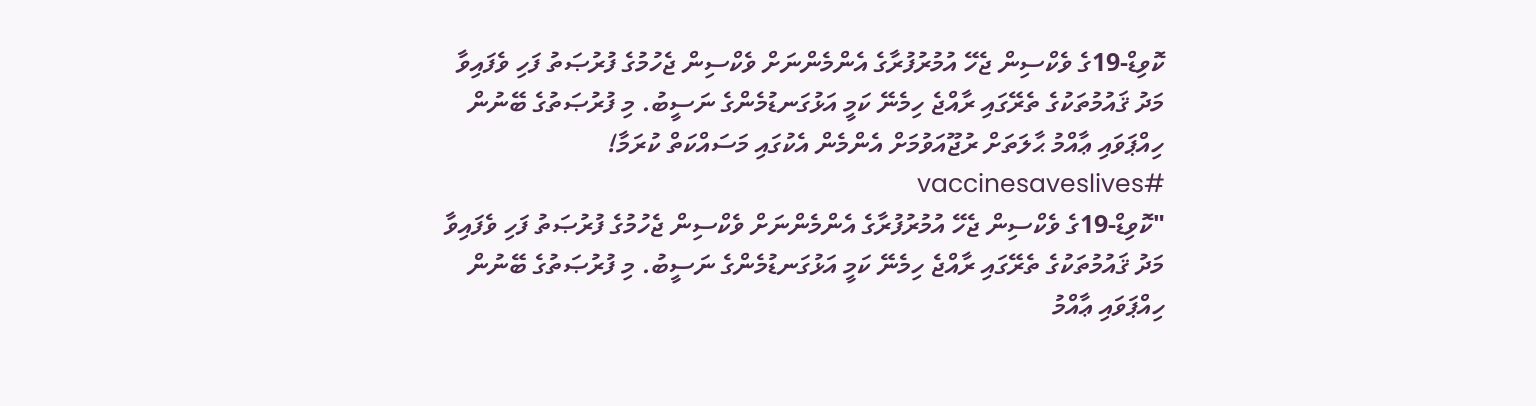ކޮވިޑް-19ގެ ވެކްސިން ޖެހޭ އުމުރުފުރާގެ އެންމެންނަށް ވެކްސިން ޖެހުމުގެ ފުރުޞަތު ފަހި ވެފައިވާ މަދު ޤައުމުތަކުގެ ތެރޭގައި ރާއްޖެ ހިމެނޭ ކަމީ އަޅުގަނޑުމެންގެ ނަސީބު. މި ފުރުޞަތުގެ ބޭނުން ހިއްޕަވައި ޢާއްމު ޙާލަތަށް ރުޖޫއަވުމަށް އެންމެން އެކުގައި މަސައްކަތް ކުރަމާ! #vaccinesaveslives
"ކޮވިޑް-19ގެ ވެކްސިން ޖެހޭ އުމުރުފުރާގެ އެންމެންނަށް ވެކްސިން ޖެހުމުގެ ފުރުޞަތު ފަހި ވެފައިވާ މަދު ޤައުމުތަކުގެ ތެރޭގައި ރާއްޖެ ހިމެނޭ ކަމީ އަޅުގަނޑުމެންގެ ނަސީބު. މި ފުރުޞަތުގެ ބޭނުން ހިއްޕަވައި ޢާއްމު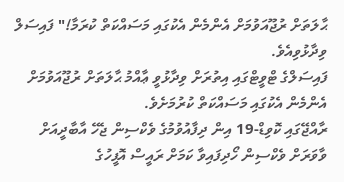ޙާލަތަށް ރުޖޫއަވުމަށް އެންމެން އެކުގައި މަސައްކަތް ކުރަމާ!" ފައިސަލް ވިދާޅުވިއެވެ.
ފައިސަލްގެ ޓްވީޓްގައި އިތުރަށް ވިދާޅުވީ ޢާއްމު ޙާލަތަށް ރުޖޫއަވުމަށް އެންމެން އެކުގައި މަސައްކަތް ކުރުމަށެވެ.
ރާއްޖޭގައި ކޮވިޑް-19 އިން ދިފާއުވުމުގެ ވެކްސިން ޖެހޭ އާބާދީއަށް ވާވަރަށް ވެކްސިން ހޯދިފައިވާ ކަމަށް ރައީސް އޮފީހުގެ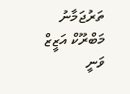ތަރުޖަމާނު މަބްރޫކް އަޒީޒް ވަނީ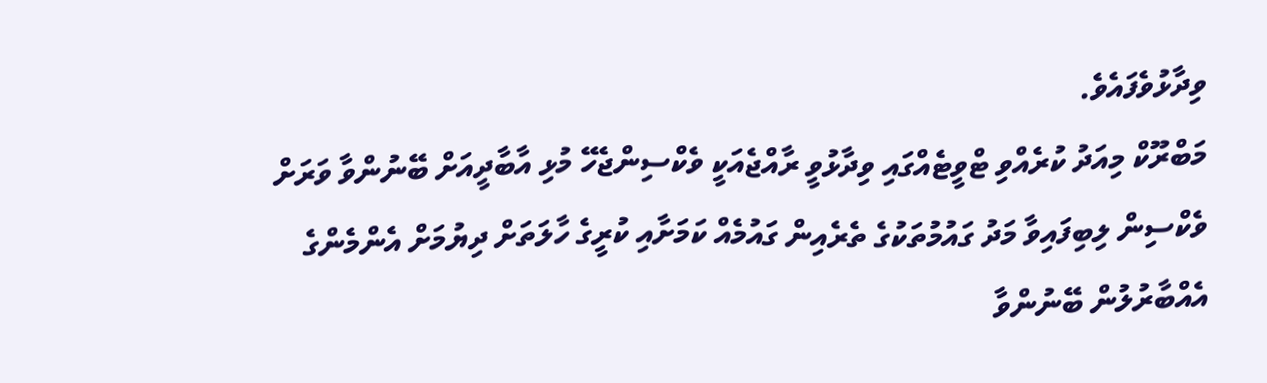ވިދާޅުވެފައެވެ.
މަބްރޫކް މިއަދު ކުރެއްވި ޓްވީޓެއްގައި ވިދާޅުވީ ރާއްޖެއަކީ ވެކްސިންޖެހޭ މުޅި އާބާދީއަށް ބޭނުންވާ ވަރަށް ވެކްސިން ލިބިފައިވާ މަދު ގައުމުތަކުގެ ތެރެއިން ގައުމެއް ކަމަށާއި ކުރީގެ ހާލަތަށް ދިޔުމަށް އެންމެންގެ އެއްބާރުލުން ބޭނުންވާ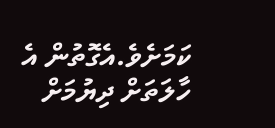ކަމަށެވެ.އެގޮތުން އެ ހާލަތަށް ދިޔުމަށް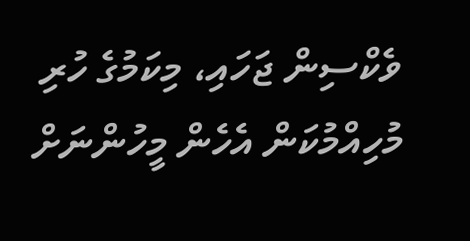ވެކްސިން ޖަހައި، މިކަމުގެ ހުރި މުހިއްމުކަން އެހެން މީހުންނަށް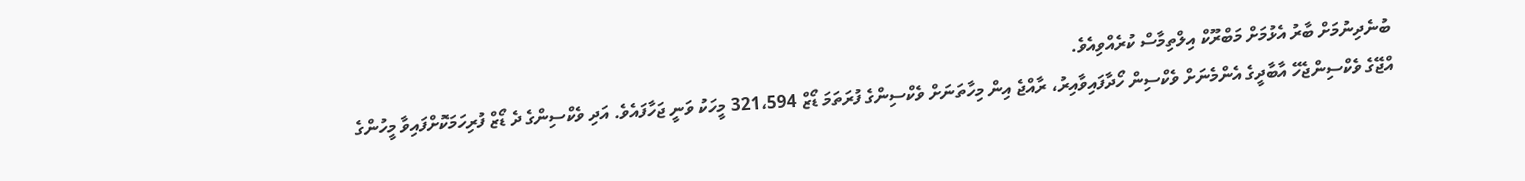ބުނެދިނުމަށް ބާރު އެޅުމަށް މަބްރޫކް އިލްތިމާސް ކުރެއްވިއެވެ.
އްޖޭގެ ވެކްސިންޖެހޭ އާބާދީގެ އެންމެނަށް ވެކްސިން ހޯދާފައިވާއިރު، ރާއްޖެ އިން މިހާތަނަށް ވެކްސިންގެ ފުރަތަމަ ޑޯޒް 321،594 މީހަކު ވަނީ ޖަހާފައެވެ. އަދި ވެކްސިންގެ ދެ ޑޯޒް ފުރިހަމަކޮށްފައިވާ މީހުންގެ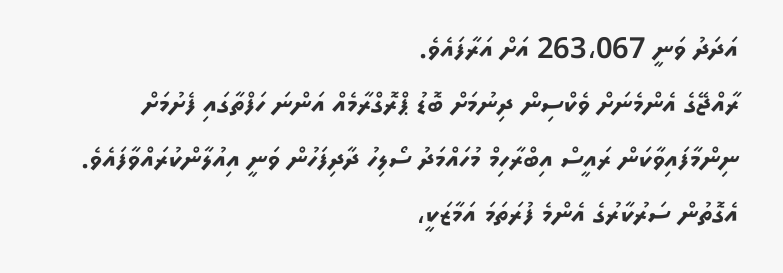އަދަދު ވަނީ 263،067 އަށް އަރާފައެވެ.
ރާއްޖޭގެ އެންމެނަށް ވެކްސިން ދިނުމަށް ބޮޑު ޕްރޮގްރާމެއް އަންނަ ހަފްތާގައި ފެށުމަށް ނިންމާފައިވާކަން ރައީސް އިބްރާހިމް މުހައްމަދު ސޯލިހު ދާދިފަހުން ވަނީ އިއުލާންކުރައްވާފައެވެ. އެގޮތުން ސަރުކާރުގެ އެންމެ ފުރަތަމަ އަމާޒަކީ،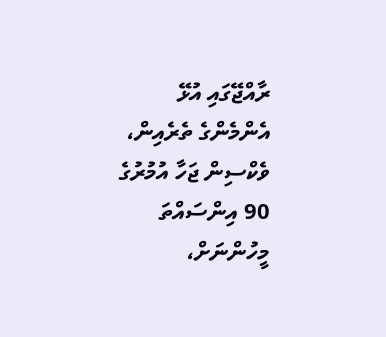ރާއްޖޭގައި އުޅޭ އެންމެންގެ ތެރެއިން، ވެކްސިން ޖަހާ އުމުރުގެ 90 އިންސައްތަ މީހުންނަށް،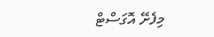މިފެށޭ އޮގަސްޓް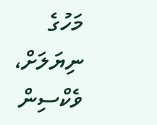މަހުގެ ނިޔަލަށް، ވެކްސިން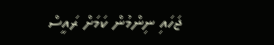ޖަހައި ނިންމުން ކަމަށް ރައީސް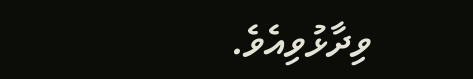ވިދާޅުވިއެވެ.